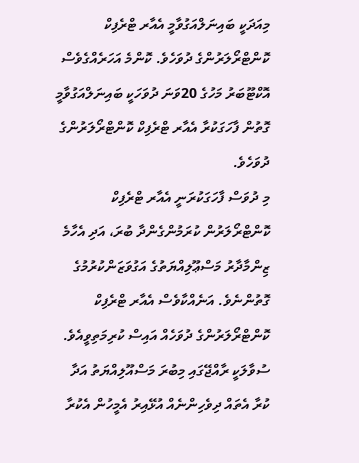މިއަދަކީ ބައިނަލްއަގުވާމީ އެއާރ ޓްރެފިކް ކޮންޓްރޯލަރުންގެ ދުވަހެވެ. ކޮންމެ އަހަރެއްގެވެސް އޮކްޓޫބަރު މަހުގެ 20ވަނަ ދުވަހަކީ ބައިނަލްއަގުވާމީ ގޮތުން ފާހަގަކުރާ އެއާރ ޓްރެފިކް ކޮންޓްރޯލަރުންގެ ދުވަހެވެ.
މި ދުވަސް ފާހަގަކުރަނީ އެއާރ ޓްރެފިކް ކޮންޓްރޯލަރުން ކުރަމުންގެންދާ ބުރަ، އަދި އެހާމެ ޒިންމާދާރު މަސްޢޫލިއްޔަތުގެ އަގުވަޒަންކުރުމުގެ ގޮތުންނެވެ. އަނެއްކާވެސް އެއާރ ޓްރެފިކް ކޮންޓްރޯލަރުންގެ ދުވަހެއް އައިސް ކުރިމަތިވީއެވެ. ސުވާލަކީ ރާއްޖޭގައި މިބުރަ މަސްއޫލިއްޔަތު އަދާ ކުރާ އެތައް ދިވެހިންނެއް އުޅޭއިރު އެމީހުން އެކުރާ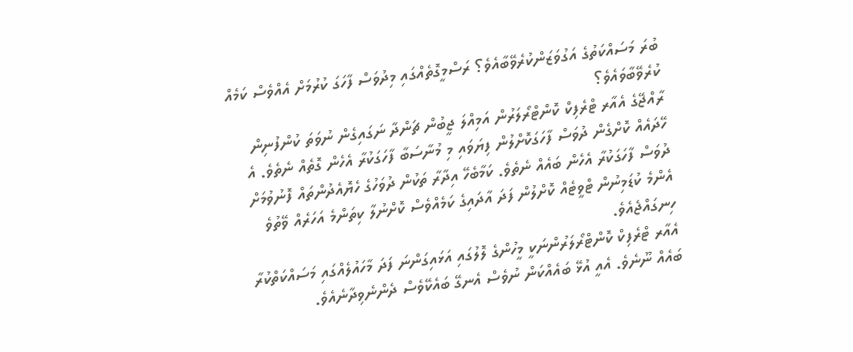ބުރަ މަސައްކަތުގެ އަގުވަޒަންކުރެވޭބާއެވެ؟ ރަސްމީގޮތެއްގައި މިދުވަސް ފާހަގަ ކުރުމަށް އެއްވެސް ކަމެއް ކުރެވޭބާވައެވެ؟
ރާއްޖޭގެ އެއާރ ޓްރެފިކް ކޮންޓްރޯލަރުން އަމިއްލަ ޖީބުން ޗަންދާ ނަގައިގެން ނުވަތަ ކުންފުނިން ހޭދައެއް ކޮށްގެން ދުވަސް ފާހަގަކޮށްލުން ފިޔަވައި މި މުނާސަބާ ފާހަގަކުރާ އެހެން ގޮތެއް ނެތެވެ. އެ ދުވަސް ފާހަގަކުރާ އެހެން ބައެއް ނެތެވެ. ކަމާބެހޭ އިދާރާ ތަކުން ދުވަހުގެ ހެޔޮއެދުންތައް ފޮނުވުމަށް އެންމެ ކުޑަމިނުން ޓްވީޓެއް ކޮށްލުން ފަދަ އާދައިގެ ކަމެއްވެސް ކޮށްނުލާ ކިތަންމެ އަހަރެއް ވޭތުވެ ހިނގައްޖެއެވެ.
އެއާރ ޓްރެފިކް ކޮންޓްރޯލަރުންނަކީ މީހުންގެ ލޮލުގައި އަޅައިގަންނަ ފަދަ މާހައުލެއްގައި މަސައްކަތްކުރާ ބައެއް ނޫނެވެ. އެއީ އުޅޭ ބައެއްކަން ނުވެސް އެނގޭ ބައެކޭވެސް ދެންނެވިދާނެއެވެ.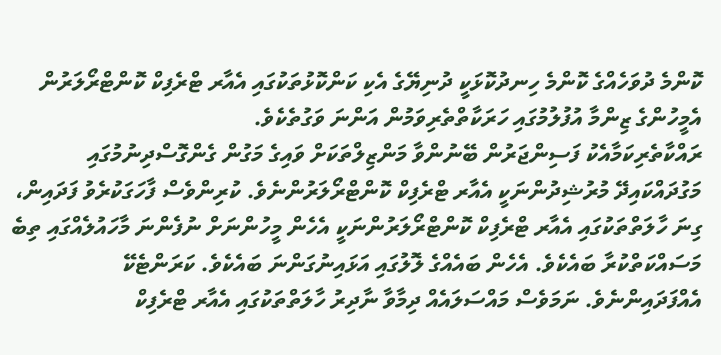ކޮންމެ ދުވަހެއްގެ ކޮންމެ ހިނދުކޮޅަކީ ދުނިޔޭގެ އެކި ކަންކޮޅުތަކުގައި އެއާރ ޓްރެފިކް ކޮންޓްރޯލަރުން އެމީހުންގެ ޒިންމާ އުފުލުމުގައި ހަރަކާތްތެރިވަމުން އަންނަ ވަގުތެކެވެ.
ރައްކާތެރިކަމާއެކު ފަސިންޖަރުން ބޭނުންވާ މަންޒިލްތަކަށް ވައިގެ މަގުން ގެންގޮސްދިނުމުގައި މަގުދައްކައިދޭ މުރުޝިދުންނަކީ އެއާރ ޓްރެފިކް ކޮންޓްރޯލަރުންނެވެ. ކުރިންވެސް ފާހަގަކުރެވު ފަދައިން، ގިނަ ހާލަތްތަކުގައި އެއާރ ޓްރެފިކް ކޮންޓްރޯލަރުންނަކީ އެހެން މީހުންނަށް ނުފެންނަ މާހައުލެއްގައި ތިބެ މަސައްކަތްކުރާ ބައެކެވެ. އެހެން ބައެއްގެ ލޮލުގައި އަޅައިނުގަންނަ ބައެކެވެ. ކަރަންޓެކޭ އެއްފަދައިންނެވެ. ނަމަވެސް މައްސަލައެއް ދިމާވާ ނާދިރު ހާލަތްތަކުގައި އެއާރ ޓްރެފިކް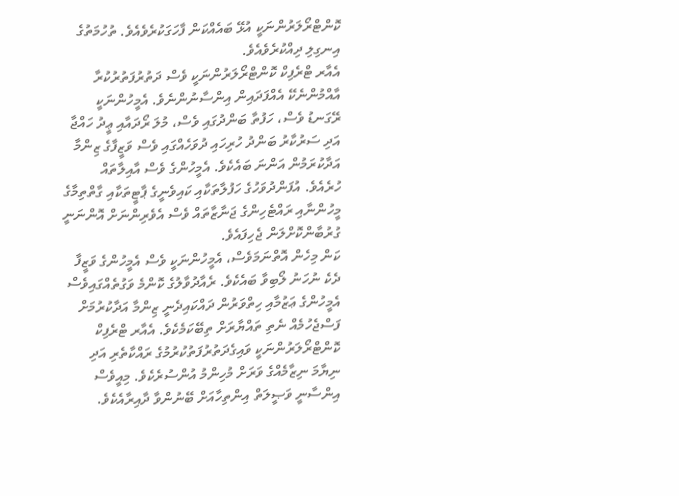ކޮންޓްރޯލަރުންނަކީ އުޅޭ ބައެއްކަން ފާހަގަކުރެވެއެވެ. ތުހުމަތުގެ އިނގިލި ދިއްކުރެވެއެވެ.
އެއާރ ޓްރެފިކް ކޮންޓްރޯލަރުންނަކީ ވެސް ދަތުރުފަތުރުކުރާ އާއްމުންނެކޭ އެއްފަދައިން އިންސާނުންނެވެ. އެމީހުންނަކީ ރޭގަނޑު ވެސް، ހަފުތާ ބަންދުގައި ވެސް، މުލަ ރޯދައާއި ޢީދު ހައްޖާ އަދި ސަރުކާރު ބަންދު ހުރިހައި ދުވަހެއްގައި ވެސް ވަޒީފާގެ ޒިންމާ އަދާކުރަމުން އަންނަ ބައެކެވެ. އެމީހުންގެ ވެސް އާއިލާތައް ހުރެއެވެ. އުފަންދުވަހުގެ ހަފުލާތަކާއި ކައިވެނީގެ ޕާޓީތަކާއި ގާތްތިމާގެ މީހުންނާއި ރައްޓެހިންގެ ޖަނާޒާތައް ވެސް އެވެރިންނަށް އޮންނަނީ ގުރުބާންކޮށްލަން ޖެހިފައެވެ.
ކަން މިހެން އޮތްނަމަވެސް، އެމީހުންނަކީ ވެސް އެމީހުންގެ ވަޒީފާ ދެކެ ނުހަނު ލޯބިވާ ބައެކެވެ. ރެއާދުވާލުގެ ކޮންމެ ވަގުތެއްގައިވެސް އެމީހުންގެ ޢަޒުމާއި ހިތްވަރުން ދައްކައިދެނީ ޒިންމާ އަދާކުރުމަށް ފަސްޖެހުމެއް ނެތި ތައްޔާރަށް ތިބޭކަމެކެވެ. އެއާރ ޓްރެފިކް ކޮންޓްރޯލަރުންނަކީ ވައިގެދަތުރުފަތުކުރުމުގެ ރައްކާތެރި އަދި ނިޔާމަ ނިޒާމެއްގެ ވަރަށް މުހިންމު އުންސުރެކެވެ. މިއީވެސް އިންސާނީ ވަޞީލަތް އިންތިހާއަށް ބޭނުންވާ ދާއިރާއެކެވެ.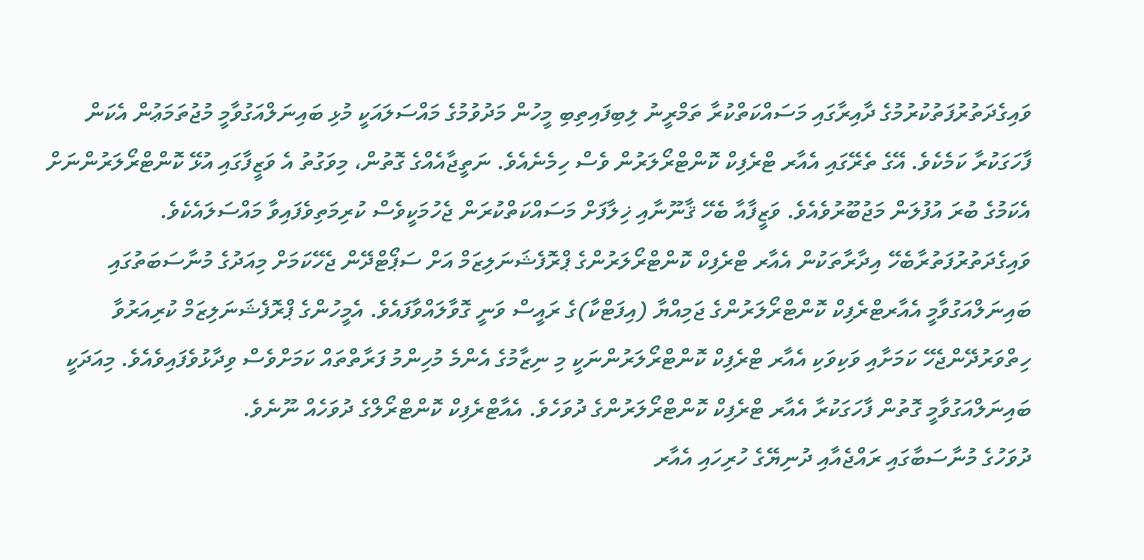ވައިގެދަތުރުފަތުކުރުމުގެ ދާއިރާގައި މަސައްކަތްކުރާ ތަމްރީނު ލިބިފައިތިބި މީހުން މަދުވުމުގެ މައްސަލައަކީ މުޅި ބައިނަލްއަގުވާމީ މުޖުތަމަޢުން އެކަން ފާހަގަކުރާ ކަމެކެވެ. އޭގެ ތެރޭގައި އެއާރ ޓްރެފިކް ކޮންޓްރޯލަރުން ވެސް ހިމެނެއެވެ. ނަތީޖާއެއްގެ ގޮތުން، މިވަގުތު އެ ވަޒީފާގައި އުޅޭ ކޮންޓްރޯލަރުންނަށް އެކަމުގެ ބުރަ އުފުލަން މަޖުބޫރުވެއެވެ. ވަޒީފާއާ ބެހޭ ޤާނޫނާއި ޚިލާފަށް މަސައްކަތްކުރަން ޖެހުމަކީވެސް ކުރިމަތިވެފައިވާ މައްސަލައެކެވެ.
ވައިގެދަތުރުފަތުރާބެހޭ އިދާރާތަކުން އެއާރ ޓްރެފިކް ކޮންޓްރޯލަރުންގެ ޕްރޮފެޝަނަލިޒަމް އަށް ސަޕޯޓްދޭން ޖެހޭކަމަށް މިއަދުގެ މުނާސަބަތުގައި ބައިނަލްއަގުވާމީ އެއާރޓްރެފިކް ކޮންޓްރޯލަރުންގެ ޖަމިއްޔާ (އިފަޓްކާ)ގެ ރައީސް ވަނީ ގޮވާލައްވާފައެވެ. އެމީހުންގެ ޕްރޮފެޝަނަލިޒަމް ކުރިއަރުވާ ހިތްވަރުދޭންޖެހޭ ކަމަށާއި ވަކިވަކި އެއާރ ޓްރެފިކް ކޮންޓްރޯލަރުންނަކީ މި ނިޒާމުގެ އެންމެ މުހިންމު ފަރާތްތައް ކަމަށްވެސް ވިދާޅުވެފައިވެއެވެ. މިއަދަކީ ބައިނަލްއަގުވާމީ ގޮތުން ފާހަގަކުރާ އެއާރ ޓްރެފިކް ކޮންޓްރޯލަރުންގެ ދުވަހެވެ. އެއާޓްރެފިކް ކޮންޓްރޯލްގެ ދުވަހެއް ނޫނެވެ.
ދުވަހުގެ މުނާސަބާގައި ރައްޖެއާއި ދުނިޔޭގެ ހުރިހައި އެއާރ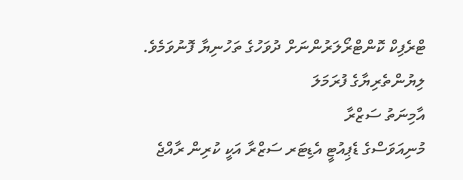ޓްރެފިކް ކޮންޓްރޯލަރުންނަށް ދުވަހުގެ ތަހުނިޔާ ފޮނުވަމެވެ.
ލިޔުންތެރިޔާގެ ފުރަމަލަ
އާމިނަތު ސަޒްރާ
މުނިއަވަސްގެ ޑެޕިއުޓީ އެޑިޓަރ ސަޒްރާ އަކީ ކުރިން ރާއްޖެ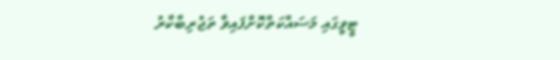ޓީވީގައި މަސައްކަތްކޮށްފައިވާ ތަޖުރިބާކާރު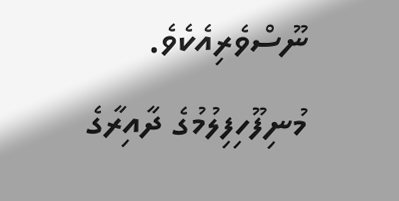ނޫސްވެރިއެކެވެ. މުނިފޫހިފިލުމުގެ ދާއިރާގެ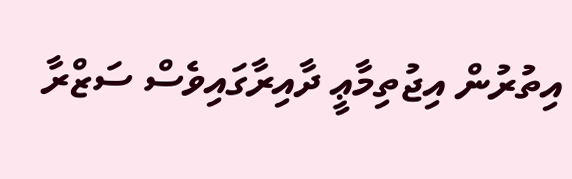އިތުރުން އިޖުތިމާޢީ ދާއިރާގައިވެސް ސަޒްރާ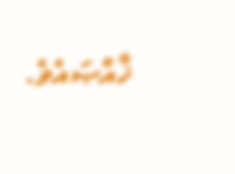ޚާއްޞައެވެ.